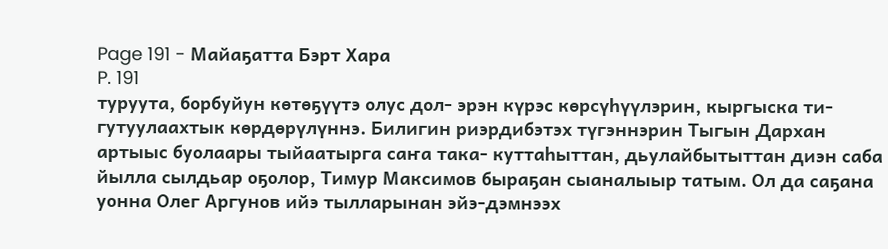Page 191 - Майаҕатта Бэрт Хара
P. 191
туруута, борбуйун көтөҕүүтэ олус дол- эрэн күрэс көрсүһүүлэрин, кыргыска ти-
гутуулаахтык көрдөрүлүннэ. Билигин риэрдибэтэх түгэннэрин Тыгын Дархан
артыыс буолаары тыйаатырга саҥа така- куттаһыттан, дьулайбытыттан диэн саба
йылла сылдьар оҕолор, Тимур Максимов быраҕан сыаналыыр татым. Ол да саҕана
уонна Олег Аргунов ийэ тылларынан эйэ-дэмнээх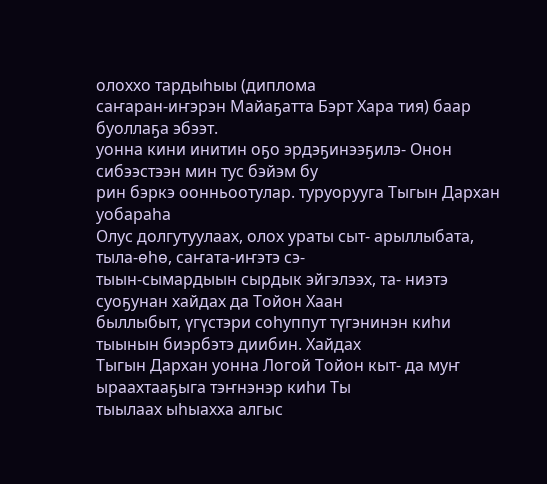олоххо тардыһыы (диплома
саҥаран-иҥэрэн Майаҕатта Бэрт Хара тия) баар буоллаҕа эбээт.
уонна кини инитин оҕо эрдэҕинээҕилэ- Онон сибээстээн мин тус бэйэм бу
рин бэркэ оонньоотулар. туруорууга Тыгын Дархан уобараһа
Олус долгутуулаах, олох ураты сыт- арыллыбата, тыла-өһө, саҥата-иҥэтэ сэ-
тыын-сымардыын сырдык эйгэлээх, та- ниэтэ суоҕунан хайдах да Тойон Хаан
быллыбыт, үгүстэри соһуппут түгэнинэн киһи тыынын биэрбэтэ диибин. Хайдах
Тыгын Дархан уонна Логой Тойон кыт- да муҥ ыраахтааҕыга тэҥнэнэр киһи Ты
тыылаах ыһыахха алгыс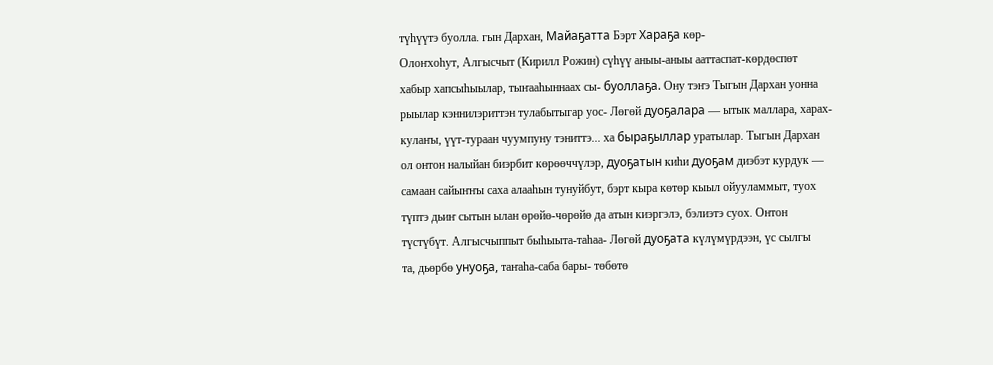түһүүтэ буолла. гын Дархан, Майаҕатта Бэрт Хараҕа көр-
Олоҥхоһут, Алгысчыт (Кирилл Рожин) сүһүү аныы-аныы ааттаспат-көрдөспөт
хабыр хапсыһыылар, тыҥааһыннаах сы- буоллаҕа. Ону тэҥэ Тыгын Дархан уонна
рыылар кэннилэриттэн тулабытыгар уос- Лөгөй дуоҕалара — ытык маллара, харах-
кулаҥы, үүт-тураан чуумпуну тэниттэ... ха быраҕыллар уратылар. Тыгын Дархан
ол онтон налыйан биэрбит көрөөччүлэр, дуоҕатын киһи дуоҕам диэбэт курдук —
самаан сайыҥҥы саха алааһын тунуйбут, бэрт кыра көтөр кыыл ойууламмыт, туох
түптэ дьиҥ сытын ылан өрөйө-чөрөйө да атын киэргэлэ, бэлиэтэ суох. Онтон
түстүбүт. Алгысчыппыт быһыыта-таһаа- Лөгөй дуоҕата күлүмүрдээн, үс сылгы
та, дьөрбө унуоҕа, таҥаһа-саба бары- төбөтө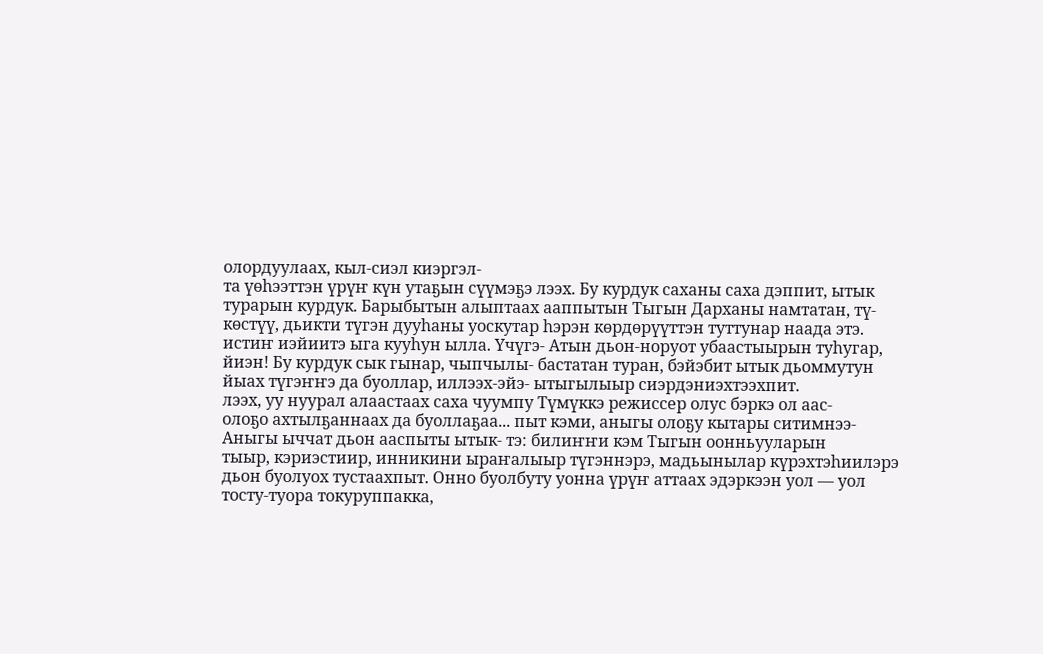олордуулаах, кыл-сиэл киэргэл-
та үөһээттэн үрүҥ күн утаҕын сүүмэҕэ лээх. Бу курдук саханы саха дэппит, ытык
турарын курдук. Барыбытын алыптаах ааппытын Тыгын Дарханы намтатан, тү-
көстүү, дьикти түгэн дууһаны уоскутар һэрэн көрдөрүүттэн туттунар наада этэ.
истиҥ иэйиитэ ыга кууһун ылла. Үчүгэ- Атын дьон-норуот убаастыырын туһугар,
йиэн! Бу курдук сык гынар, чыпчылы- бастатан туран, бэйэбит ытык дьоммутун
йыах түгэҥҥэ да буоллар, иллээх-эйэ- ытыгылыыр сиэрдэниэхтээхпит.
лээх, уу нуурал алаастаах саха чуумпу Түмүккэ режиссер олус бэркэ ол аас-
олоҕо ахтылҕаннаах да буоллаҕаа... пыт кэми, аныгы олоҕу кытары ситимнээ-
Аныгы ыччат дьон ааспыты ытык- тэ: билиҥҥи кэм Тыгын оонньууларын
тыыр, кэриэстиир, инникини ыраҥалыыр түгэннэрэ, мадьынылар күрэхтэһиилэрэ
дьон буолуох тустаахпыт. Онно буолбуту уонна үрүҥ аттаах эдэркээн уол — уол
тосту-туора токуруппакка,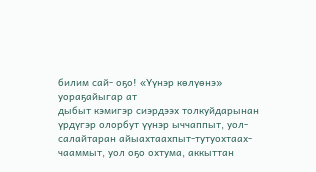билим сай- оҕо! «Үүнэр көлүөнэ» уораҕайыгар ат
дыбыт кэмигэр сиэрдээх толкуйдарынан үрдүгэр олорбут үүнэр ыччаппыт, уол-
салайтаран айыахтаахпыт-тутуохтаах- чааммыт, уол оҕо охтума, аккыттан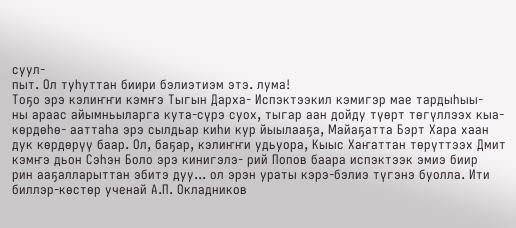суул-
пыт. Ол туһуттан биири бэлиэтиэм этэ. лума!
Тоҕо эрэ кэлиҥҥи кэмҥэ Тыгын Дарха- Испэктээкил кэмигэр мае тардыһыы-
ны араас айымньыларга кута-сүрэ суох, тыгар аан дойду түөрт төгүллээх кыа-
көрдөһө- ааттаһа эрэ сылдьар киһи кур йыылааҕа, Майаҕатта Бэрт Хара хаан
дук көрдөрүү баар. Ол, баҕар, кэлиҥҥи удьуора, Кыыс Хаҥаттан төрүттээх Дмит
кэмҥэ дьон Сэһэн Боло эрэ кинигэлэ- рий Попов баара испэктээк эмиэ биир
рин ааҕалларыттан эбитэ дуу... ол эрэн ураты кэрэ-бэлиэ түгэнэ буолла. Ити
биллэр-көстөр ученай А.П. Окладников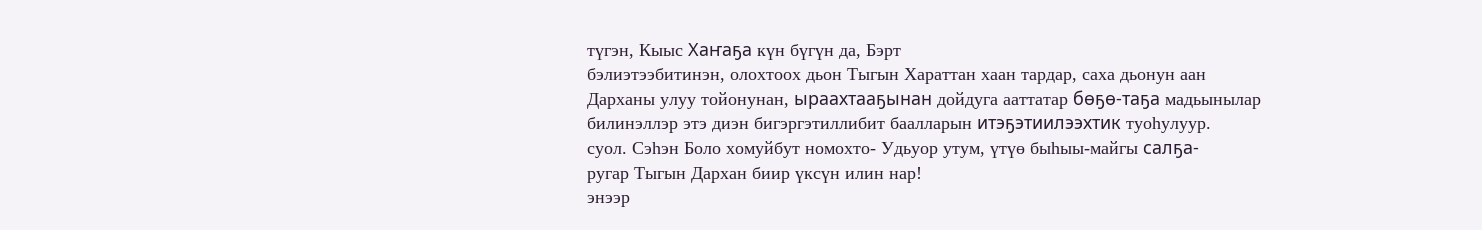түгэн, Кыыс Хаҥаҕа күн бүгүн да, Бэрт
бэлиэтээбитинэн, олохтоох дьон Тыгын Хараттан хаан тардар, саха дьонун аан
Дарханы улуу тойонунан, ыраахтааҕынан дойдуга ааттатар бөҕө-таҕа мадьынылар
билинэллэр этэ диэн бигэргэтиллибит баалларын итэҕэтиилээхтик туоһулуур.
суол. Сэһэн Боло хомуйбут номохто- Удьуор утум, үтүө быһыы-майгы салҕа-
ругар Тыгын Дархан биир үксүн илин нар!
энээр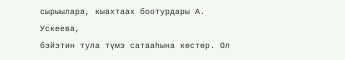сырыылара, кыахтаах боотурдары А. Ускеева,
бэйэтин тула түмэ сатааһына көстөр. Ол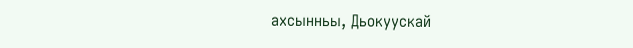ахсынньы, Дьокуускай